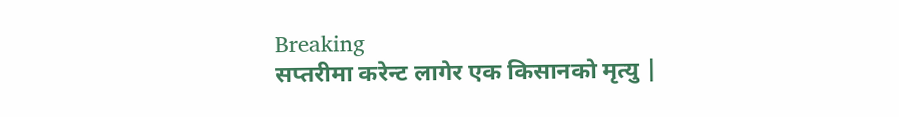Breaking
सप्तरीमा करेन्ट लागेर एक किसानको मृत्यु |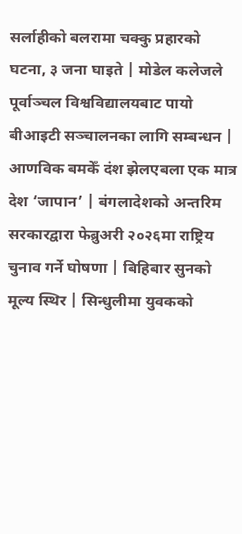सर्लाहीको बलरामा चक्कु प्रहारको घटना, ३ जना घाइते | मोडेल कलेजले पूर्वाञ्चल विश्वविद्यालयबाट पायो बीआइटी सञ्चालनका लागि सम्बन्धन | आणविक बमकेँ दंश झेलएबला एक मात्र देश ‘जापान’ | बंगलादेशको अन्तरिम सरकारद्वारा फेब्रुअरी २०२६मा राष्ट्रिय चुनाव गर्ने घोषणा | बिहिबार सुनको मूल्य स्थिर | सिन्धुलीमा युवकको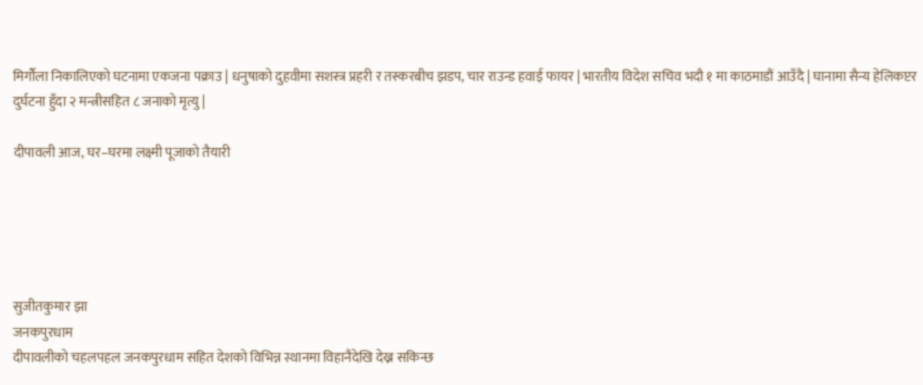मिर्गौला निकालिएको घटनामा एकजना पक्राउ | धनुषाको दुहवीमा सशस्त्र प्रहरी र तस्करबीच झडप, चार राउन्ड हवाई फायर | भारतीय विदेश सचिव भदौ १ मा काठमाडौं आउँदै | घानामा सैन्य हेलिकप्टर दुर्घटना हुँदा २ मन्त्रीसहित ८ जनाको मृत्यु |

दीपावली आज, घर–घरमा लक्ष्मी पूजाको तैयारी





सुजीतकुमार झा
जनकपुरधाम
दीपावलीको चहलपहल जनकपुरधाम सहित देशको विभिन्न स्थानमा विहानैदेखि देख्न सकिन्छ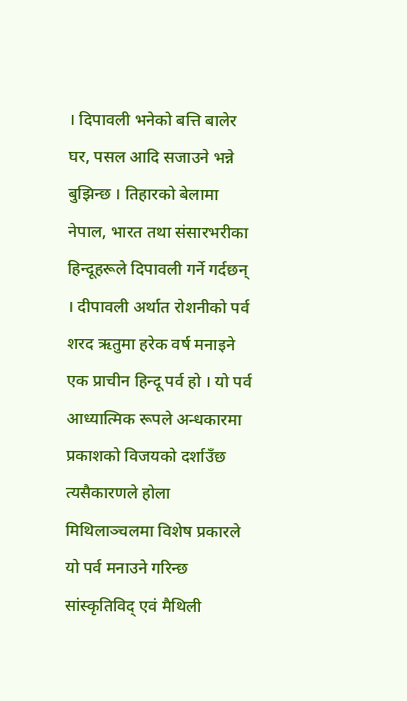। दिपावली भनेको बत्ति बालेर घर, पसल आदि सजाउने भन्ने बुझिन्छ । तिहारको बेलामा नेपाल, भारत तथा संसारभरीका हिन्दूहरूले दिपावली गर्ने गर्दछन् । दीपावली अर्थात रोशनीको पर्व शरद ऋतुमा हरेक वर्ष मनाइने एक प्राचीन हिन्दू पर्व हो । यो पर्व आध्यात्मिक रूपले अन्धकारमा प्रकाशको विजयको दर्शाउँछ त्यसैकारणले होला मिथिलाञ्चलमा विशेष प्रकारले यो पर्व मनाउने गरिन्छ सांस्कृतिविद् एवं मैथिली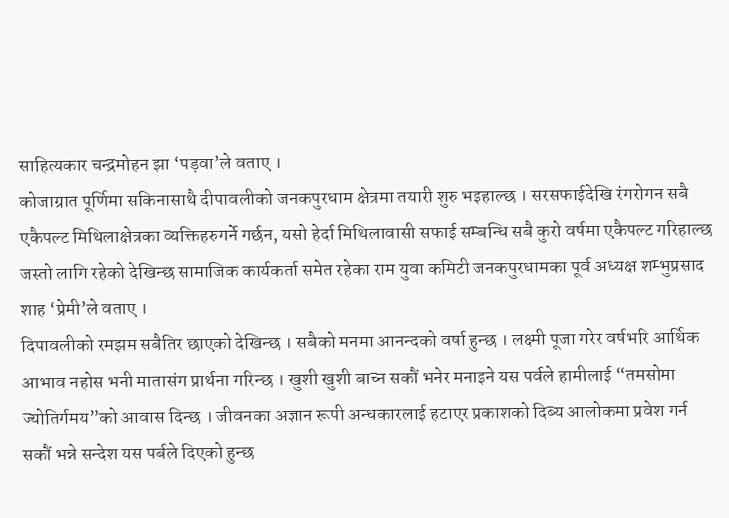साहित्यकार चन्द्रमोहन झा ‘पड़वा’ले वताए ।
कोजाग्रात पूर्णिमा सकिनासाथै दीपावलीको जनकपुरधाम क्षेत्रमा तयारी शुरु भइहाल्छ । सरसफाईदेखि रंगरोगन सबै एकैपल्ट मिथिलाक्षेत्रका व्यक्तिहरुगर्ने गर्छन, यसो हेर्दा मिथिलावासी सफाई सम्बन्धि सबै कुरो वर्षमा एकैपल्ट गरिहाल्छ जस्तो लागि रहेको देखिन्छ सामाजिक कार्यकर्ता समेत रहेका राम युवा कमिटी जनकपुरधामका पूर्व अध्यक्ष शम्भुप्रसाद शाह ‘प्रेमी’ले वताए ।
दिपावलीको रमझम सबैतिर छाएको देखिन्छ । सबैको मनमा आनन्दको वर्षा हुन्छ । लक्ष्मी पूजा गरेर वर्षभरि आर्थिक आभाव नहोस भनी मातासंग प्रार्थना गरिन्छ । खुशी खुशी बाच्न सकौं भनेर मनाइने यस पर्वले हामीलाई “तमसोमा ज्योतिर्गमय”को आवास दिन्छ । जीवनका अज्ञान रूपी अन्धकारलाई हटाएर प्रकाशको दिब्य आलोकमा प्रवेश गर्न सकौं भन्ने सन्देश यस पर्बले दिएको हुन्छ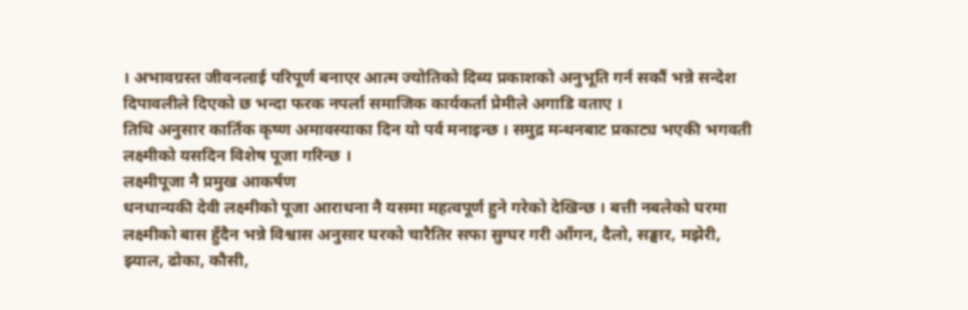। अभावग्रस्त जीवनलाई परिपूर्ण बनाएर आत्म ज्योतिको दिब्य प्रकाशको अनुभूति गर्न सकौं भन्ने सन्देश दिपावलीले दिएको छ भन्दा फरक नपर्ला समाजिक कार्यकर्ता प्रेमीले अगाडि वताए ।
तिथि अनुसार कार्तिक कृष्ण अमावस्याका दिन यो पर्व मनाइन्छ । समुद्र मन्थनबाट प्रकाट्य भएकी भगवती लक्ष्मीको यसदिन विशेष पूजा गरिन्छ ।
लक्ष्मीपूजा नै प्रमुख आकर्षण
धनधान्यकी देवी लक्ष्मीको पूजा आराधना नै यसमा महत्वपूर्ण हुने गरेको देखिन्छ । बत्ती नबलेको घरमा लक्ष्मीको बास हुँदैन भन्ने विश्वास अनुसार घरको चारैतिर सफा सुग्घर गरी आँगन, दैलो, सङ्घार, मझेरी, झ्याल, ढोका, कौसी,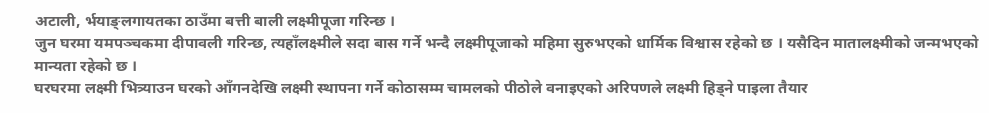अटाली, र्भयाङ्लगायतका ठाउँमा बत्ती बाली लक्ष्मीपूजा गरिन्छ ।
जुन घरमा यमपञ्चकमा दीपावली गरिन्छ, त्यहाँलक्ष्मीले सदा बास गर्ने भन्दै लक्ष्मीपूजाको महिमा सुरुभएको धार्मिक विश्वास रहेको छ । यसैदिन मातालक्ष्मीको जन्मभएको मान्यता रहेको छ ।
घरघरमा लक्ष्मी भित्र्याउन घरको आँगनदेखि लक्ष्मी स्थापना गर्ने कोठासम्म चामलको पीठोले वनाइएको अरिपणले लक्ष्मी हिड्ने पाइला तैयार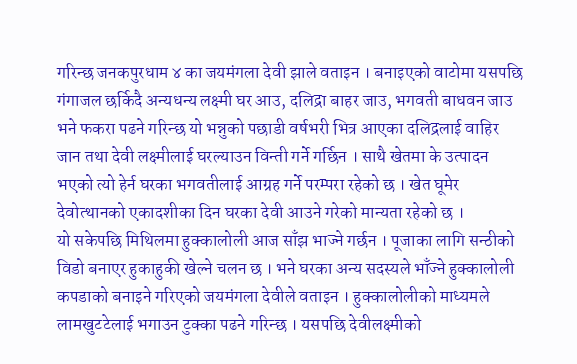गरिन्छ जनकपुरधाम ४ का जयमंगला देवी झाले वताइन । बनाइएको वाटोमा यसपछि गंगाजल छर्किदै अन्यधन्य लक्ष्मी घर आउ, दलिद्रा बाहर जाउ, भगवती बाधवन जाउ भने फकरा पढने गरिन्छ यो भन्नुको पछाडी वर्षभरी भित्र आएका दलिद्रलाई वाहिर जान तथा देवी लक्ष्मीलाई घरल्याउन विन्ती गर्ने गर्छिन । साथै खेतमा के उत्पादन भएको त्यो हेर्न घरका भगवतीलाई आग्रह गर्ने परम्परा रहेको छ । खेत घूमेर देवोत्थानको एकादशीका दिन घरका देवी आउने गरेको मान्यता रहेको छ ।
यो सकेपछि मिथिलमा हुक्कालोली आज साँझ भाज्ने गर्छन । पूजाका लागि सन्ठीको विडो बनाएर हुकाहुकी खेल्ने चलन छ । भने घरका अन्य सदस्यले भाँज्ने हुक्कालोली कपडाको बनाइने गरिएको जयमंगला देवीले वताइन । हुक्कालोलीको माध्यमले लामखुटटेलाई भगाउन टुक्का पढने गरिन्छ । यसपछि देवीलक्ष्मीको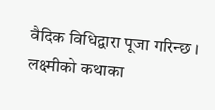वैदिक विधिद्वारा पूजा गरिन्छ । लक्ष्मीको कथाका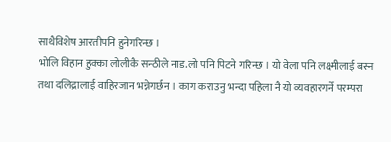साथैविशेष आरतीपनि हुनेगरिन्छ ।
भोलि विहान हुक्का लोलीकै सन्ठीले नाड.लो पनि पिटने गरिन्छ । यो वेला पनि लक्ष्मीलाई बस्न तथा दलिद्रालाई वाहिरजान भन्नेगर्छन । काग कराउनु भन्दा पहिला नै यो व्यवहारगर्ने परम्परा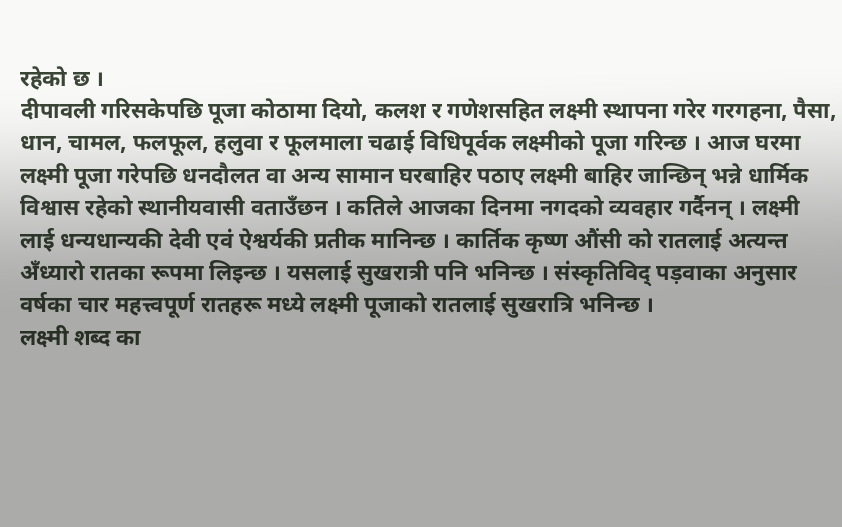रहेको छ ।
दीपावली गरिसकेपछि पूजा कोठामा दियो, कलश र गणेशसहित लक्ष्मी स्थापना गरेर गरगहना, पैसा, धान, चामल, फलफूल, हलुवा र फूलमाला चढाई विधिपूर्वक लक्ष्मीको पूजा गरिन्छ । आज घरमा लक्ष्मी पूजा गरेपछि धनदौलत वा अन्य सामान घरबाहिर पठाए लक्ष्मी बाहिर जान्छिन् भन्ने धार्मिक विश्वास रहेको स्थानीयवासी वताउँछन । कतिले आजका दिनमा नगदको व्यवहार गर्दैनन् । लक्ष्मी लाई धन्यधान्यकी देवी एवं ऐश्वर्यकी प्रतीक मानिन्छ । कार्तिक कृष्ण औंसी को रातलाई अत्यन्त अँध्यारो रातका रूपमा लिइन्छ । यसलाई सुखरात्री पनि भनिन्छ । संस्कृतिविद् पड़वाका अनुसार वर्षका चार महत्त्वपूर्ण रातहरू मध्ये लक्ष्मी पूजाको रातलाई सुखरात्रि भनिन्छ ।
लक्ष्मी शब्द का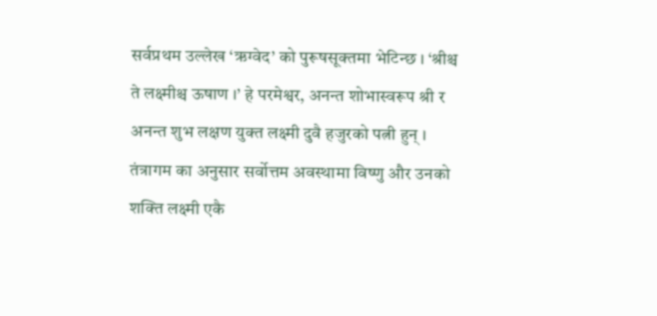सर्वप्रथम उल्लेख ‘ऋग्वेद’ को पुरूषसूक्तमा भेटिन्छ । ‘श्रीश्च ते लक्ष्मीश्च ऊषाण ।’ हे परमेश्वर, अनन्त शोभास्वरूप श्री र अनन्त शुभ लक्षण युक्त लक्ष्मी दुवै हजुरको पत्नी हुन् । तंत्रागम का अनुसार सर्वोत्तम अवस्थामा विष्णु और उनको शक्ति लक्ष्मी एकै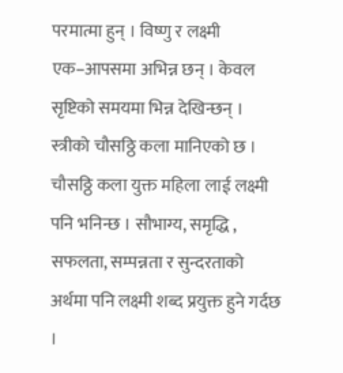परमात्मा हुन् । विष्णु र लक्ष्मी एक–आपसमा अभिन्न छन् । केवल सृष्टिको समयमा भिन्न देखिन्छन् । स्त्रीको चौसठ्ठि कला मानिएको छ । चौसठ्ठि कला युक्त महिला लाई लक्ष्मी पनि भनिन्छ । सौभाग्य, समृद्धि , सफलता, सम्पन्नता र सुन्दरताको अर्थमा पनि लक्ष्मी शब्द प्रयुक्त हुने गर्दछ ।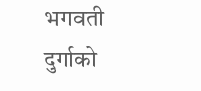भगवती दुर्गाको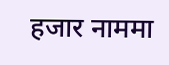हजार नाममा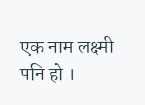एक नाम लक्ष्मी पनि हो ।